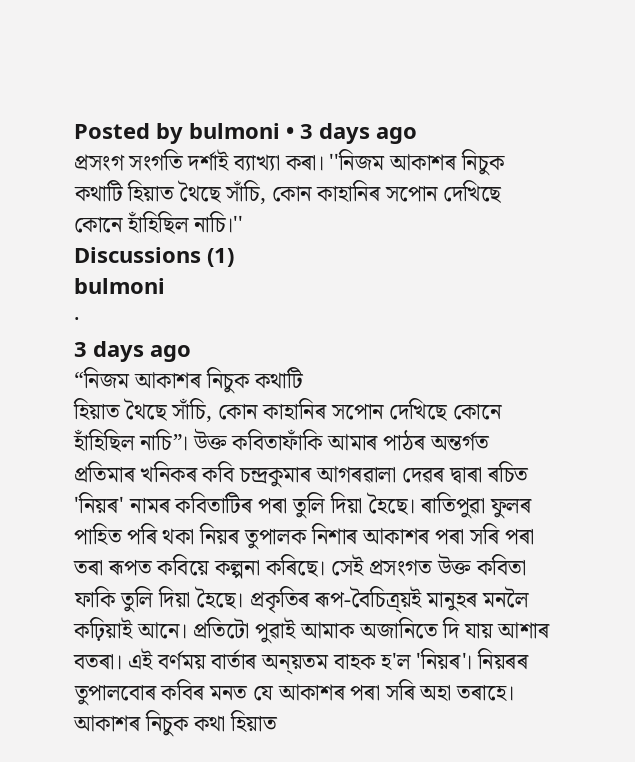Posted by bulmoni • 3 days ago
প্ৰসংগ সংগতি দৰ্শাই ব্যাখ্যা কৰা। ''নিজম আকাশৰ নিচুক কথাটি হিয়াত থৈছে সাঁচি, কোন কাহানিৰ সপোন দেখিছে কোনে হাঁহিছিল নাচি।''
Discussions (1)
bulmoni
·
3 days ago
“নিজম আকাশৰ নিচুক কথাটি
হিয়াত থৈছে সাঁচি, কোন কাহানিৰ সপোন দেখিছে কোনে হাঁহিছিল নাচি”। উক্ত কবিতাফাঁকি আমাৰ পাঠৰ অন্তৰ্গত প্ৰতিমাৰ খনিকৰ কবি চন্দ্ৰকুমাৰ আগৰৱালা দেৱৰ দ্বাৰা ৰচিত 'নিয়ৰ' নামৰ কবিতাটিৰ পৰা তুলি দিয়া হৈছে। ৰাতিপুৱা ফুলৰ পাহিত পৰি থকা নিয়ৰ তুপালক নিশাৰ আকাশৰ পৰা সৰি পৰা তৰা ৰূপত কবিয়ে কল্পনা কৰিছে। সেই প্ৰসংগত উক্ত কবিতা ফাকি তুলি দিয়া হৈছে। প্ৰকৃতিৰ ৰূপ-বৈচিত্ৰ্য়ই মানুহৰ মনলৈ কঢ়িয়াই আনে। প্ৰতিটো পুৱাই আমাক অজানিতে দি যায় আশাৰ বতৰা। এই বৰ্ণময় বাৰ্তাৰ অন্য়তম বাহক হ'ল 'নিয়ৰ'। নিয়ৰৰ তুপালবোৰ কবিৰ মনত যে আকাশৰ পৰা সৰি অহা তৰাহে। আকাশৰ নিচুক কথা হিয়াত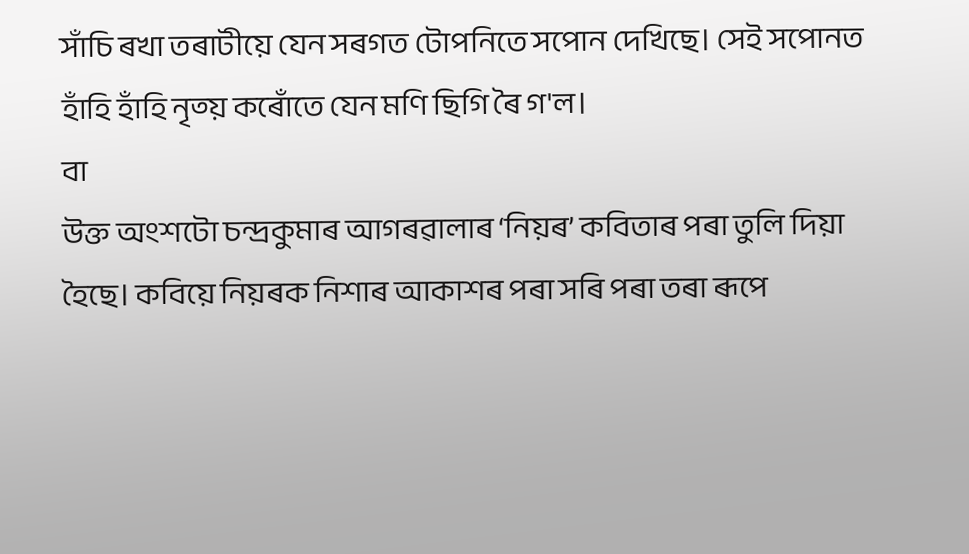সাঁচি ৰখা তৰাটীয়ে যেন সৰগত টোপনিতে সপোন দেখিছে। সেই সপোনত হাঁহি হাঁহি নৃত্য় কৰোঁতে যেন মণি ছিগি ৰৈ গ'ল।
বা
উক্ত অংশটো চন্দ্ৰকুমাৰ আগৰৱালাৰ ‘নিয়ৰ’ কবিতাৰ পৰা তুলি দিয়া হৈছে। কবিয়ে নিয়ৰক নিশাৰ আকাশৰ পৰা সৰি পৰা তৰা ৰূপে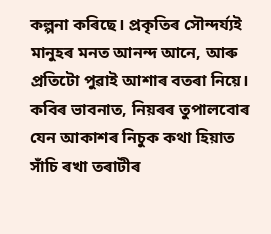কল্পনা কৰিছে। প্ৰকৃতিৰ সৌন্দৰ্য্যই মানুহৰ মনত আনন্দ আনে, আৰু প্ৰতিটো পুৱাই আশাৰ বতৰা নিয়ে। কবিৰ ভাবনাত, নিয়ৰৰ তুপালবোৰ যেন আকাশৰ নিচুক কথা হিয়াত সাঁচি ৰখা তৰাটীৰ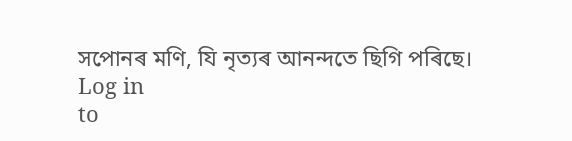সপোনৰ মণি, যি নৃত্যৰ আনন্দতে ছিগি পৰিছে।
Log in
to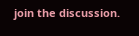join the discussion.